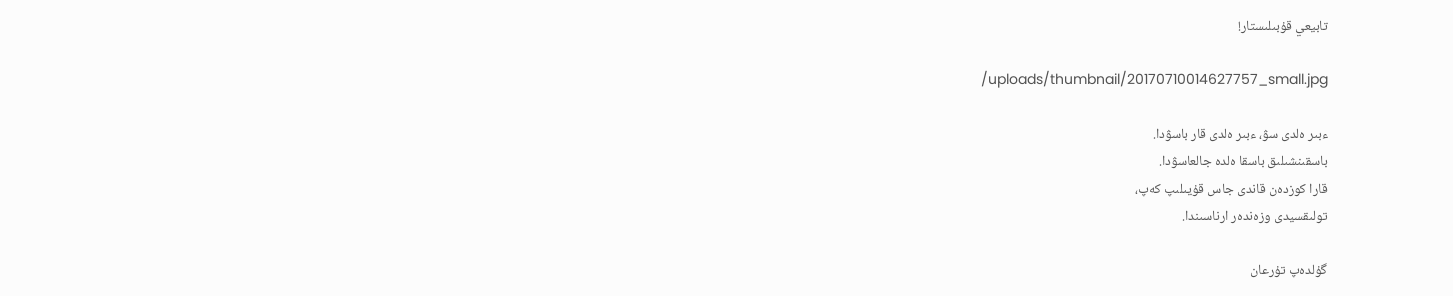تابيعي قۇبىلىستار!

/uploads/thumbnail/20170710014627757_small.jpg

ءبىر ەلدى سۋ، ءبىر ەلدى قار باسۋدا.
باسقىنشىلىق باسقا ەلدە جالعاسۋدا.
قارا كوزدەن قاندى جاس قۇيىلىپ كەپ،
تولىقسيدى وزەندەر ارناسىندا.

گۇلدەپ تۇرعان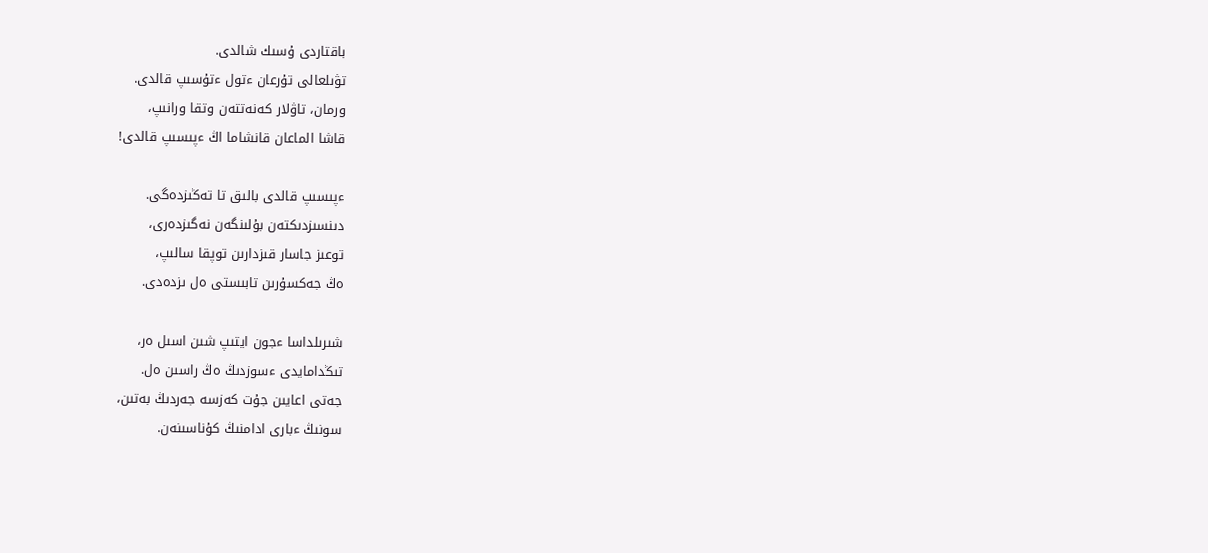باقتاردى ۇسىك شالدى.
تۋىلعالى تۇرعان ءتول ءتۇسىپ قالدى.
ورمان، تاۋلار كەنەتتەن وتقا ورانىپ،
قاشا الماعان قانشاما اڭ ءپىسىپ قالدى!

ءپىسىپ قالدى بالىق تا تەڭىزدەگى.
دىنسىزدىكتەن بۇلىنگەن نەگىزدەرى،
توعىز جاسار قىزدارىن توپقا سالىپ،
ەڭ جەكسۇرىن تابىستى ەل ىزدەدى.

شىرىلداسا ءجون ايتىپ شىن اسىل ەر،
تىڭدامايدى ءسوزدىڭ ەڭ راسىن ەل.
جەتى اعايىن جۇت كەزسە جەردىڭ بەتىن،
سونىڭ ءبارى ادامنىڭ كۇناسىنەن.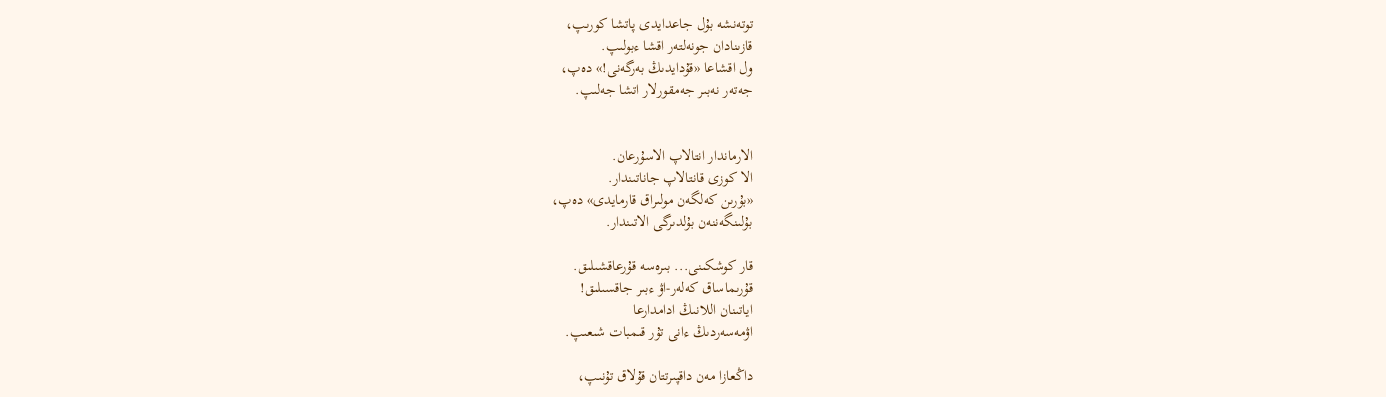توتەنشە بۇل جاعدايدى پاتشا كورىپ،
قازىنادان جونەلتەر اقشا ءبولىپ.
ول اقشاعا «قۇدايدىڭ بەرگەنى!» دەپ،
جەتەر نەبىر جەمقورلار اتشا جەلىپ.


الارماندار انتالاپ الاسۇرعان.
الا كوزى قانتالاپ جاناتىندار.
«بۇرىن كەلگەن مولىراق قارمايدى» دەپ،
بۇلىنگەننەن بۇلدىرگى الاتىندار.

قار كوشكىنى... بىرەسە قۇرعاقشىلىق.
قۇرىماساق كەلەر-اۋ ءبىر جاقسىلىق!
اياتىنان اللانىڭ ادامدارعا
اۋمەسەردىڭ ءانى تۇر قىمبات شىعىپ.

داڭعازا مەن داقپىرتتان قۇلاق تۇنىپ،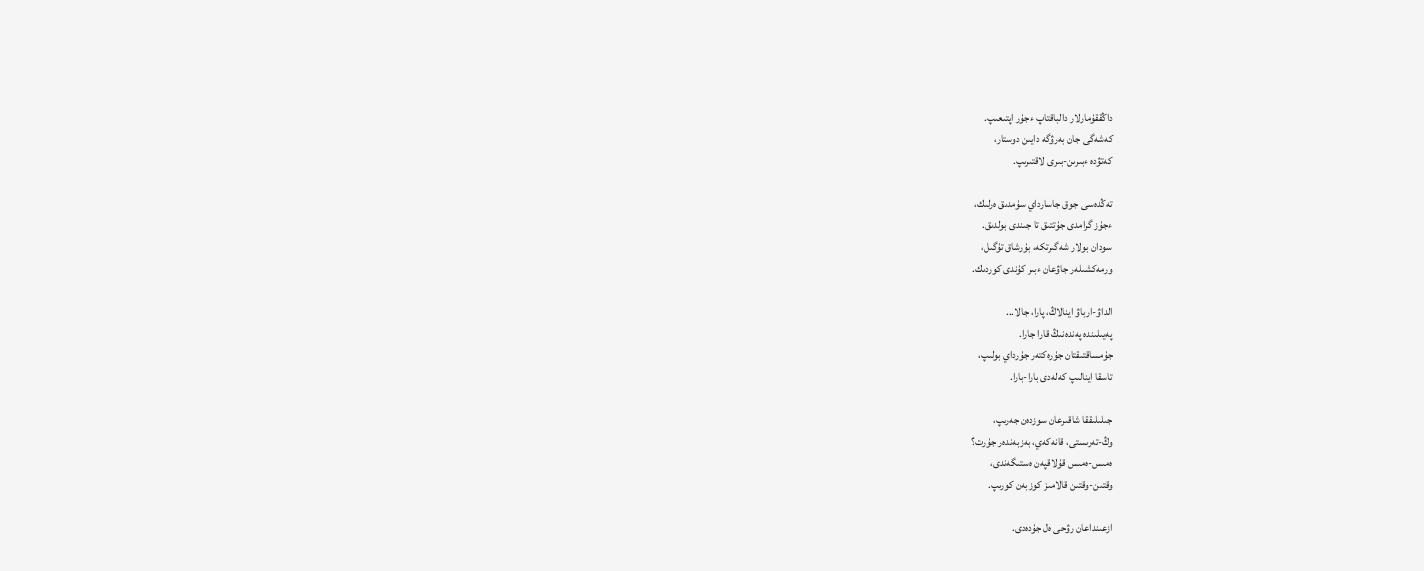داڭققۇمارلار دالباقتاپ ءجۇر اپتىعىپ.
كەشەگى جان بەرۋگە دايىن دوستار،
كەتۋدە ءبىرىن-بىرى لاقتىرىپ.

تەڭدەسى جوق جاسارداي سۇمدىق ەرلىك،
ءجۇز گرامدى جۇتتىق تا جىندى بولدىق.
سودان بولار شەگىرتكە، بۇرشاق تۇگىل،
ورمەكشىلەر جاۋعان ءبىر كۇندى كوردىك.

الداۋ-ارباۋ اينالاڭ، پارا، جالا...
پەيىلىندە پەندەنىڭ قارا جارا.
جۇمساقتىقتان جۇرەكتەر جۇرداي بولىپ،
تاسقا اينالىپ كەلەدى بارا-بارا.

جىلىلىققا شاقىرعان سوزدەن جەرىپ،
وڭ-تەرىستى، قانەكەي، بەزبەندەر جۇرت؟
ەمىس-ەمىس قۇلاقپەن ەستىگەندى،
وقتىن-وقتىن قالامىز كوزبەن كورىپ.

ازعىنداعان رۋحى ەل جۇدەدى.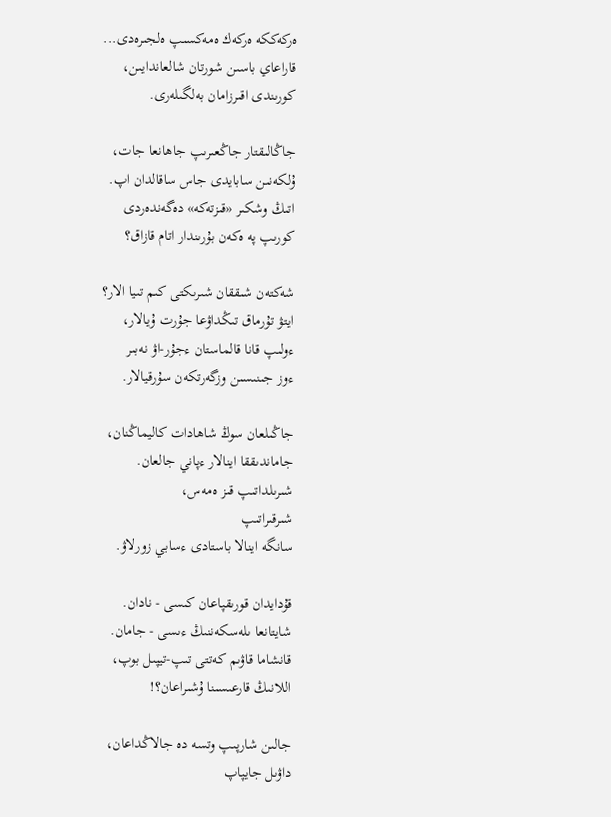ەركەككە ەركەك ەمەكسىپ ەلجىرەدى...
قاراعاي باسىن شورتان شالعاندايىن،
كورىندى اقىرزامان بەلگىلەرى.

جاڭالىقتار جاڭعىرىپ جاھانعا جات،
ۇلكەنىن سابايدى جاس ساقالدان اپ.
اتىڭ وشكىر «قىزتەكە» دەگەندەردى
كورىپ پە ەكەن بۇرىندار اتام قازاق؟

شەكتەن شىققان شىرىكتى كىم تىيا الار؟
ايتۋ تۇرماق تىڭداۋعا جۇرت ۇيالار،
ءولىپ قانا قالماستان ءجۇر-اۋ نەبىر
ءوز جىنىسىن وزگەرتكەن سۇرقيالار.

جاڭىلعان سوڭ شاھادات كاليماڭنان،
جاماندىققا اينالار ءپاني جالعان.
شىرىلداتىپ قىز ەمەس،
شىرقىراتىپ
سانگە اينالا باستادى ءسابي زورلاۋ.

قۇدايدان قورىقپاعان كىسى - نادان.
شايتانعا ىلەسكەننىڭ ءىسى - جامان.
قانشاما قاۋىم كەتتى تىپ-تيپىل بوپ،
اللانىڭ قارعىسىنا ۇشىراعان؟!

جالىن شارپىپ وتسە دە جالاڭداعان،
داۋىل جايپاپ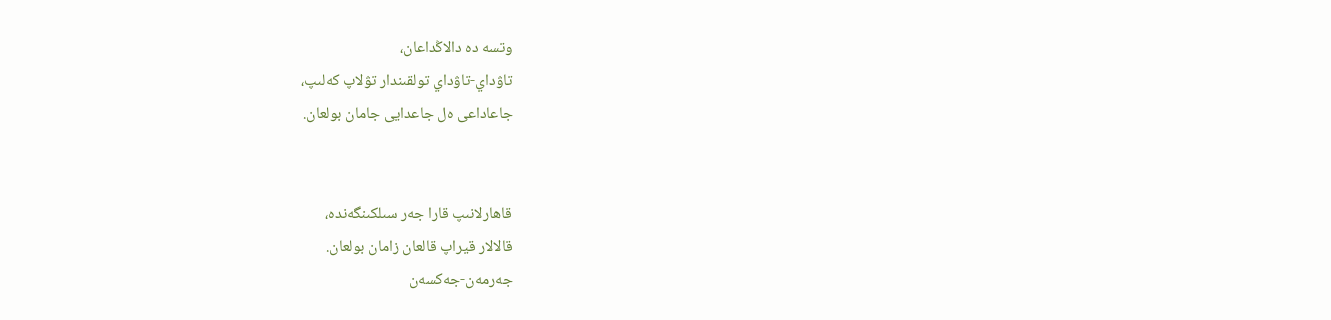وتسە دە دالاڭداعان،
تاۋداي-تاۋداي تولقىندار تۋلاپ كەلىپ،
جاعاداعى ەل جاعدايى جامان بولعان.


قاھارلانىپ قارا جەر سىلكىنگەندە،
قالالار قيراپ قالعان زامان بولعان.
جەرمەن-جەكسەن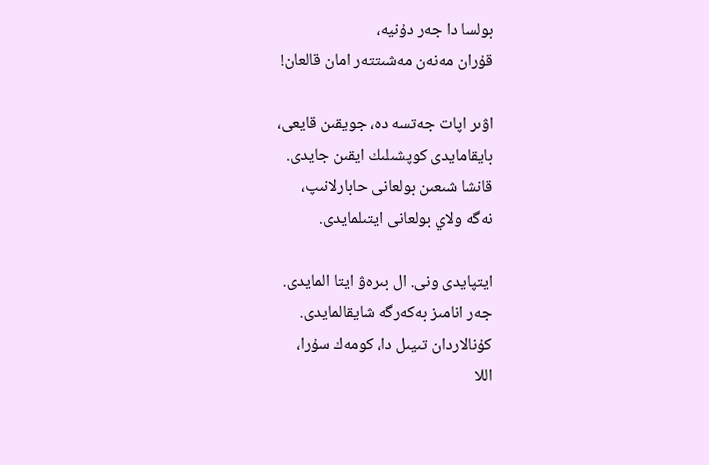بولسا دا جەر دۇنيە،
قۇران مەنەن مەشىتتەر امان قالعان!

اۋىر اپات جەتسە دە، جويقىن قايعى،
بايقامايدى كوپشىلىك ايقىن جايدى.
قانشا شىعىن بولعانى حابارلانىپ،
نەگە ولاي بولعانى ايتىلمايدى.

ايتپايدى ونى. ال بىرەۋ ايتا المايدى.
جەر انامىز بەكەرگە شايقالمايدى.
كۇنالاردان تىيىل دا، كومەك سۇرا،
اللا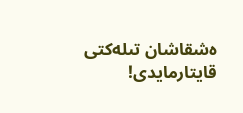ەشقاشان تىلەكتى قايتارمايدى!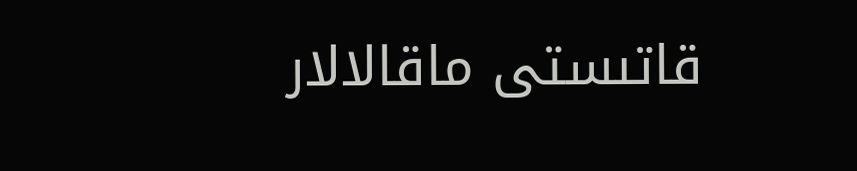قاتىستى ماقالالار